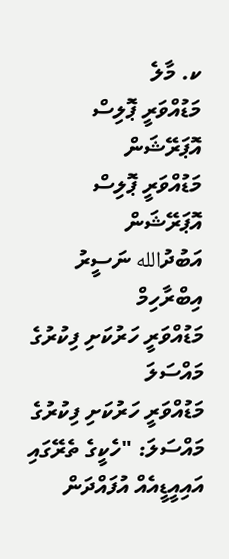ކ. މާލެ
މަޑުއްވަރީ ޕޮލިސް އޮޕަރޭޝަން
މަޑުއްވަރީ ޕޮލިސް އޮޕަރޭޝަން
އަބުދުالله ނަސީރު އިބްރާހިމް
މަޑުއްވަރީ ހަރުކަށި ފިކުރުގެ މައްސަލަ
މަޑުއްވަރީ ހަރުކަށި ފިކުރުގެ މައްސަލަ: "ހެކީގެ ތެރޭގައި އައިއީޑީއެއް އުފައްދަން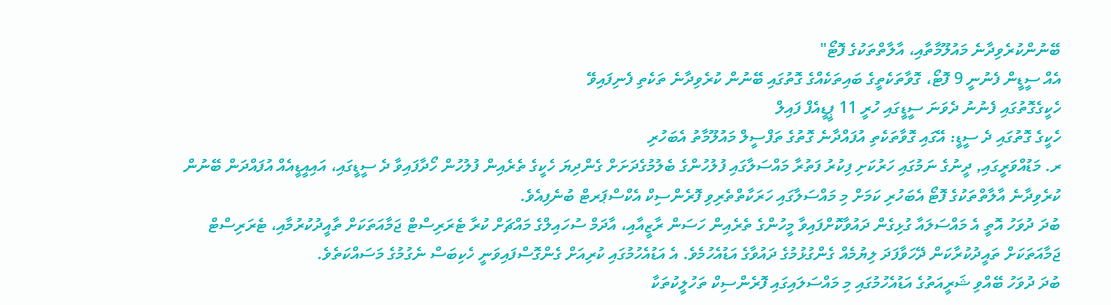ބޭނުންކުރެވިދާނެ މައުލޫމާތާއި، އާލާތްތަކުގެ ފޮޓޯ"
އެއް ސީޑީން ފެނުނީ 9 ފޮޓޯ، ގޮވާތަކެތީގެ ބައިތަކެއްގެ ގޮތުގައި ބޭނުން ކުރެވިދާނެ ތަކެތި ފެނިފައިވޭ
ހެކީގެގޮތުގައި ފެނުނު ދެވަނަ ސީޑީގައި ހުރީ 11 ޕީޑީއެފް ފައިލް
ހެކީގެ ގޮތުގައި ދެ ސީޑީ: އޭގައި ގޮވާތަކެތި އުފައްދާނެ ގޮތުގެ ތަފްސީލް މައުލޫމާތު އެބަހުރި
ރ. މަޑުއްވަރީގައި, ދީނުގެ ނަމުގައި ހަރުކަށި ފިކުރު ފަތުރާ މައްސަލާގައި ފުލުހުންގެ ބެލުމުގެދަށަށް ގެންދިޔަ ހެކީގެ ތެރެއިން ފުލުހުން ހޯދާފައިވާ ދެ ސީޑީގައި، އައިއީޑީއެއް އުފައްދަން ބޭނުން ކުރެވިދާނެ އާލާތްތަކުގެ ފޮޓޯ އެބަހުރި ކަމަށް މި މައްސަލާގައި ހަރަކާތްތެރިވި ފޮރެންސިކް އެކްސްޕަރޓް ބުނެފިއެވެ.
ބުދަ ދުވަހު އޮތީ އެ މައްސަލައާ ގުޅިގެން ދައުވާކޮށްފައިވާ މީހުންގެ ތެރެއިން ހަސަން ރާޒީއާއި، އާދަމް ސުހައިލްގެ މައްޗަށް ކުރާ ޓެރަރިސްޓް ޖަމާއަތަކަށް ތާއީދުކުރުމާއި، ޓެރަރިސްޓް ޖަމާއަތަކަށް ތައީދުކުރާކަން ދޭހަވާފަދަ ލިޔުމެއް ގެންގުޅުމުގެ ދައުވާގެ އަޑުއެހުމެވެ. އެ އަޑުއެހުމުގައި ކުރިއަށް ގެންގޮސްފައިވަނީ ހެކިބަސް ނެގުމުގެ މަސައްކަތެވެ.
ބުދަ ދުވަހު ބޭއްވި ޝަރީއަތުގެ އަޑުއެހުމުގައި މި މައްސަލައިގައި ފޮރެންސިކް ތަހުލީކުތަކާ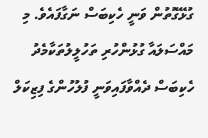ގުޅޭގޮތުން ވަނީ ހެކިބަސް ނަގާފައެވެ. މި މައްސަލައާ ގުޅުންހުރި ތަހުލީލުތަކާމެދު ހެކިބަސް ދެއްވާފައިވަނީ ފުލުހުންގެ ފިޒިކަލް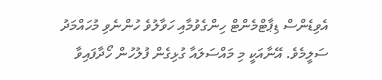އެވިޑެންސް ޑިޕާޓްމެންޓް ހިންގެވުމާއި ހަވާލުވެ ހުންނެވި މުހައްމަދު ސަލީމެވެ. އޭނާއަކީ މި މައްސަލައާ ގުޅިގެން ފުލުހުން ހޯދާފައިވާ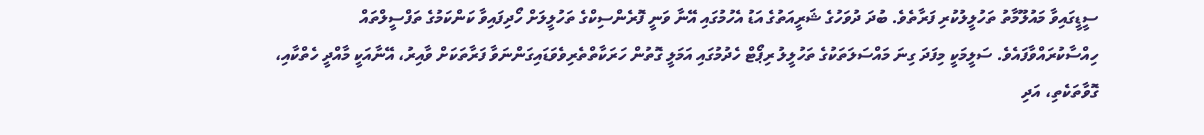ސީޑީގައިވާ މައުލޫމާތު ތަހުލީލުކުރި ފަރާތެވެ. ބުދަ ދުވަހުގެ ޝަރީއަތުގެ އަޑު އެހުމުގައި އޭނާ ވަނީ ފޮރެންސިކްގެ ތަހުލީލަށް ހޯދިފައިވާ ކަންކަމުގެ ތަފްސީލްތައް ހިއްސާކުރައްވާފައެވެ. ސަލީމަކީ މިފަދަ ގިނަ މައްސަލަތަކުގެ ތަހުލީލު ރިޕޯޓް ހެދުމުގައި އަމަލީ ގޮތުން ހަރަކާތްތެރިވެވަޑައިގަންނަވާ ފަރާތަކަށް ވާއިރު، އޭނާއަކީ މާއްދީ ހެތްކާއި، ގޮވާތަކެތި، އަދި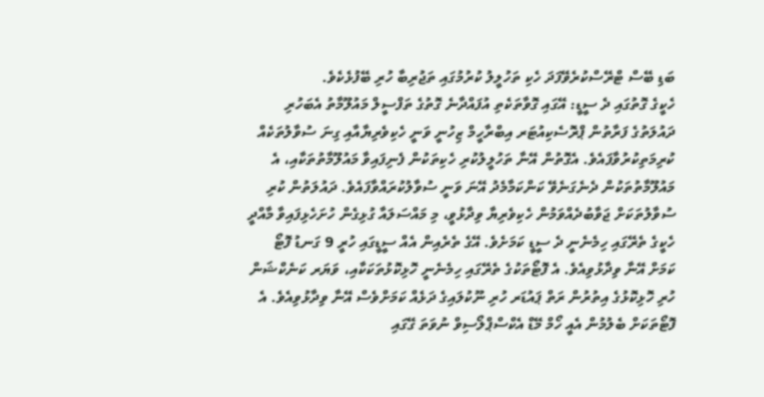ބަޑި ބޭސް ޓްރޭސްކުރެވޭފަދަ ހެކި ތަހުލީލު ކުރުމުގައި ތަޖުރިބާ ހުރި ބޭފުޅެކެވެ.
ހެކީގެ ގޮތުގައި ދެ ސީޑީ: އޭގައި ގޮވާތަކެތި އުފައްދާނެ ގޮތުގެ ތަފްސީލް މައުލޫމާތު އެބަހުރި
ދައުލަތުގެ ފަރާތުން ޕްރޮސެކިއުޓަރ އިބްރާހީމް ޒިހުނީ ވަނީ ހެކިވެރިޔާއާއި ގިނަ ސުވާލުތަކެއް ކުރިމަތިކުރުވާފައެވެ. އެގޮތުން އޭނާ ތަހުލީލުކުރި ހެކިތަކުން ފެނިފައިވާ މައުލޫމާތުތަކާއި، އެ މައުލޫމާތުތަކުން ދެނެގަނެވޭ ކަންކަމާމެދު އޭނަ ވަނީ ސުވާލުކުރައްވާފައެވެ. ދައުލަތުން ކުރި ސުވާލުތަކަށް ޖަވާބުދެއްވަމުން ހެކިވެރިޔާ ވިދާޅުވީ، މި މައްސަލައާ ގުޅިގެން ހުށަހެޅިފައިވާ މާއްދީ ހެކީގެ ތެރޭގައި ހިމެނެނީ ދެ ސީޑީ ކަމަށެވެ. އޭގެ ތެރެއިން އެއް ސީޑީގައި ހުރީ 9 ގަނޑު ފޮޓޯ ކަމަށް އޭނާ ވިދާޅުވިއެވެ. އެ ފޮޓޯތަކުގެ ތެރޭގައި ހިމެނެނީ ހޮޅިކޮޅުތަކަކާއި، ވަޔަރ ކަނެކްޝަން ހުރި ހޮޅިކޮޅުގެ އިތުރުން ރަތް ޕައުޑަރ ހުރި ނޫކުލައިގެ ދަޅެއް ކަމަށްވެސް އޭނާ ވިދާޅުވިއެވެ. އެ ފޮޓޯތަކަށް ބެލުމުން އެއީ ހޯމް މޭޑް އެކްސްޕްލޯސިވް ނުވަތަ ގޭގައި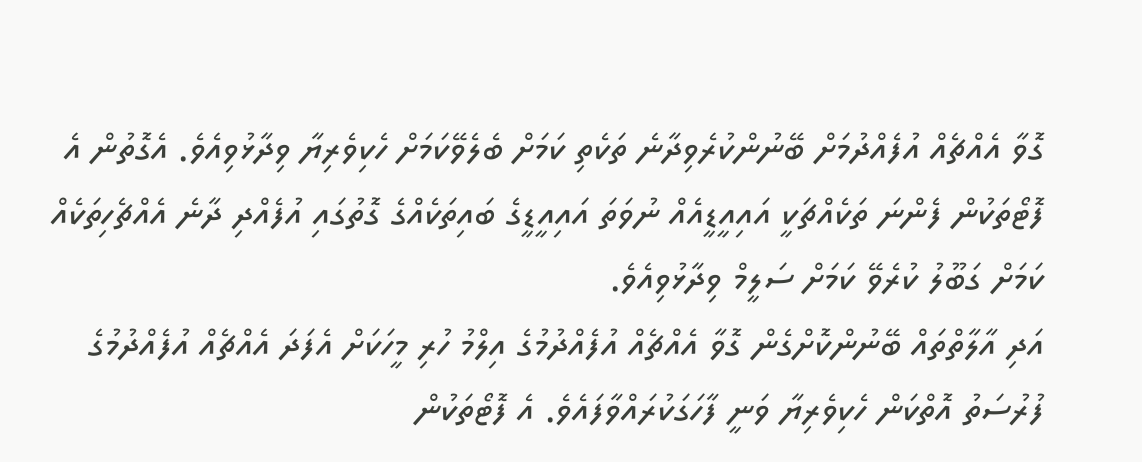ގޮވާ އެއްޗެއް އުފެއްދުމަށް ބޭނުންކުރެވިދާނެ ތަކެތި ކަމަށް ބެލެވޭކަމަށް ހެކިވެރިޔާ ވިދާޅުވިއެވެ. އެގޮތުން އެ ފޮޓޯތަކުން ފެންނަ ތަކެއްޗަކީ އައިއީޑީއެއް ނުވަތަ އައިއީޑީގެ ބައިތަކެއްގެ ގޮތުގައި އުފެއްދި ދާނެ އެއްޗެހިތަކެއް ކަމަށް ގަބޫލު ކުރެވޭ ކަމަށް ސަލީމް ވިދާޅުވިއެވެ.
އަދި އާލާތްތައް ބޭނުންކޮށްގެން ގޮވާ އެއްޗެއް އުފެއްދުމުގެ އިލްމު ހުރި މީހަކަށް އެފަދަ އެއްޗެއް އުފެއްދުމުގެ ފުރުސަތު އޮތްކަން ހެކިވެރިޔާ ވަނީ ފާހަގަކުރައްވާފައެވެ. އެ ފޮޓޯތަކުން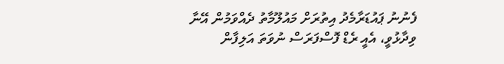ފެނުނު ޕައުޑަރާމެދު އިތުރަށް މައުލޫމާތު ދެއްވަމުން އޭނާ ވިދާޅުވީ، އެއީ ރެޑް ފޮސްފަރަސް ނުވަތަ އަލިފާން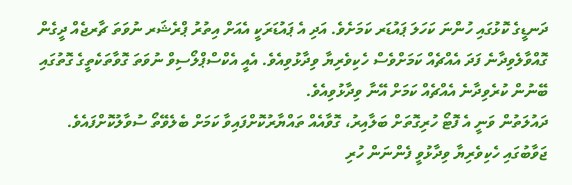ދަނޑީގެ ކޮޅުގައި ހުންނަ ކަހަލަ ޕައުޑަރ ކަމަށެވެ. އަދި އެ ޕައުޑަރަކީ އެއަށް އިތުރު ޕްރެޝަރ ނުވަތަ ޗާރޖެއް ދީގެން ގޮއްވާލެވިދާނެ ފަދަ އެއްޗެއް ކަމަށްވެސް ހެކިވެރިޔާ ވިދާޅުވިއެވެ. އެއީ އެކްސްޕްލޯސިވް ނުވަތަ ގޮވާތަކެތީގެ ގޮތުގައި ބޭނުން ކުރެވިދާނެ އެއްޗެއް ކަމަށް އޭނާ ވިދާޅުވިއެވެ.
ދައުލަތުން ވަނީ އެ ފޮޓޯ ހުރިގޮތަށް ބަލާއިރު، ގޮވާއެއް ތައްޔާރުކޮށްފައިވާ ކަމަށް ބެލެވޭތޯ ސުވާލުކޮށްފައެވެ. ޖަވާބުގައި ހެކިވެރިޔާ ވިދާޅުވީ ފެންނަން ހުރި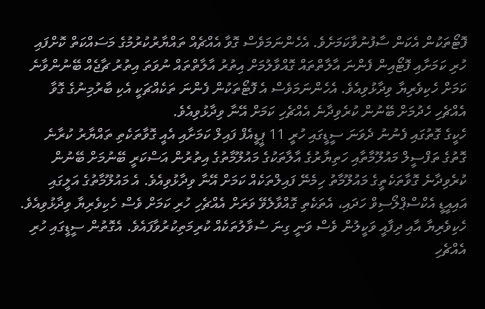ފޮޓޯތަކުން އެކަން ސާފުނުވާކަމަށެވެ. އެހެންނަމަވެސް ގޮވާ އެއްޗެއް ތައްޔާރުކުރުމުގެ މަސައްކަތް ކޮށްފައި ހުރި ކަމަށާއި ފޮޓޯއިން ފެންނަ އާލާތްތައް ގޮއްވާލުމަށް އިތުރު އާލާތްތައް ނުވަތަ އިތުރު ޗާޖެއް ބޭނުންވާނެ ކަމަށް ހެކިވެރިޔާ ވިދާޅުވިއެވެ. އެހެންނަމަވެސް އެ ފޮޓޯތަކުން ފެންނަ ތަކެއްޗަކީ އެކި ބާރުމިނުގެ ގޮވާ އެއްޗެހި ހެދުމަށް ބޭނުން ކުރެވިދާނެ އެއްޗެހި ކަމަށް އޭނާ ވިދާޅުވިއެވެ.
ހެކީގެ ގޮތުގައި ފެނުނު ދެވަނަ ސީޑީގައި ހުރީ 11 ޕީޑީއެފް ފައިލް ކަމަށާއި އެއީ ގޮވާތަކެތި ތައްޔާރު ކުރާނެ ގޮތުގެ ތަފްސީލް މައުލޫމާތާއި ހަތިޔާރުގެ އާލާތަކުގެ މައުލޫމާތުގެ އިތުރުން އަސްކަރީ ބޭނުމަށް ބޭނުން ކުރެވިދާނެ ގޮވާތަކެތީގެ މައުލޫމާތު ހިމެނޭ ފައިލްތަކެއް ކަމަށް އޭނާ ވިދާޅުވިއެވެ. އެ މައުލޫމާތުގެ އަލީގައި އައިއީޑީ އެކްސްޕްލޯސިވް ހަދައި، އެތަކެތި ގޮއްވާލެވޭ ވަރަށް އެއްޗެހި ހުރި ކަމަށް ވެސް ހެކިވެރިޔާ ވިދާޅުވިއެވެ.
ހެކިވެރިޔާ އާއި ދިފާއީ ވަކީލުން ވެސް ވަނީ ގިނަ ސުވާލުތަކެއް ކުރިމަތިކުރުވާފައެވެ. އެގޮތުން ސީޑީގައި ހުރި އެއްޗެހި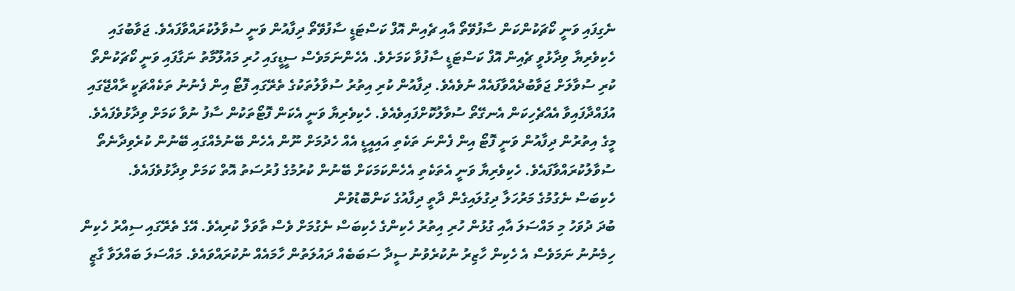ނެގިފައި ވަނީ ކޯޗަކުންކަން ސާފުވޭތޯ އާއި ޗެއިން އޮފް ކަސްޓަޑީ ސާފުވޭތޯ ދިފާއުން ވަނީ ސުވާލުކުރައްވާފައެވެ. ޖަވާބުގައި ހެކިވެރިޔާ ވިދާޅުވީ ޗެއިން އޮފް ކަސްޓަޑީ ސާފުވާ ކަމަށެވެ. އެހެންނަމަވެސް ސީޑީގައި ހުރި މައުލޫމާތު ނަގާފައި ވަނީ ކޯޗަކުންތޯ ކުރި ސުވާލަށް ޖަވާބުދެއްވާފައެއް ނުވެއެވެ. ދިފާއުން ކުރި އިތުރު ސުވާލުތަކުގެ ތެރޭގައި ފޮޓޯ އިން ފެނުނު ތަކެއްޗަކީ ރާއްޖޭގައި އުފައްދާފައިވާ އެއްޗެހިކަން އެނގޭތޯ ސުވާލުކޮށްފައިވެއެވެ. ހެކިވެރިޔާ ވަނީ އެކަން ފޮޓޯތަކުން ސާފު ނުވާ ކަމަށް ވިދާޅުވެފައެވެ. މީގެ އިތުރުން ދިފާއުން ވަނީ ފޮޓޯ އިން ފެންނަ ތަކެތި އައިއީޑީ އެއް ހެދުމަށް ނޫން އެހެން ބޭނުމެއްގައި ބޭނުން ކުރެވިދާނެތޯ ސުވާލުކުރައްވާފައެވެ. ހެކިވެރިޔާ ވަނީ އެތަކެތި އެހެންކަމަކަށް ބޭނުން ކުރުމުގެ ފުރުސަތު އޮތް ކަމަށް ވިދާޅުވެފައެވެ.
ހެކިބަސް ނެގުމުގެ މަރުހަލާ ދިގުލައިގެން ދާތީ ދިފާއުގެ ކަންބޮޑުވުން
ބުދަ ދުވަހު މި މައްސަލަ އާއި ގުޅުން ހުރި އިތުރު ހެކިންގެ ހެކިބަސް ނެގުމަށް ވެސް ތާވަލް ކުރިއެވެ. އޭގެ ތެރޭގައި ސިއްރު ހެކިން ހިމެނުނު ނަމަވެސް އެ ހެކިން ހާޒިރު ނުކުރެވުނު ސީދާ ސަބަބެއް ދައުލަތުން ހާމައެއް ނުކުރައްވައެވެ. މައްސަލަ ބައްލަވާ ގާޒީ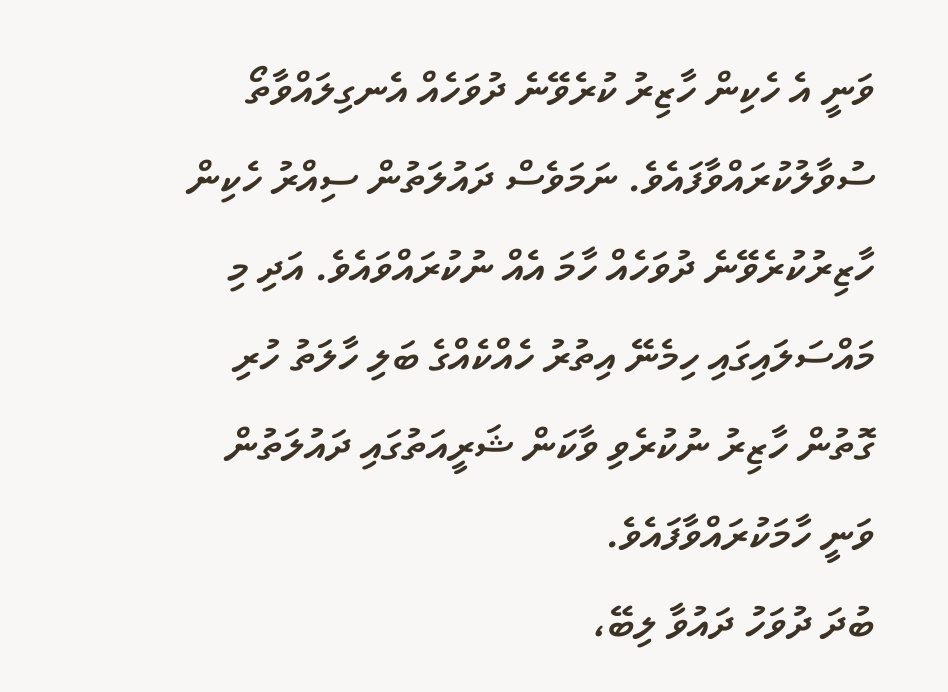ވަނީ އެ ހެކިން ހާޒިރު ކުރެވޭނެ ދުވަހެއް އެނގިލައްވާތޯ ސުވާލުކުރައްވާފައެވެ. ނަމަވެސް ދައުލަތުން ސިއްރު ހެކިން ހާޒިރުކުރެވޭނެ ދުވަހެއް ހާމަ އެއް ނުކުރައްވައެވެ. އަދި މި މައްސަލައިގައި ހިމެނޭ އިތުރު ހެއްކެއްގެ ބަލި ހާލަތު ހުރި ގޮތުން ހާޒިރު ނުކުރެވި ވާކަން ޝަރީއަތުގައި ދައުލަތުން ވަނީ ހާމަކުރައްވާފައެވެ.
ބުދަ ދުވަހު ދައުވާ ލިބޭ،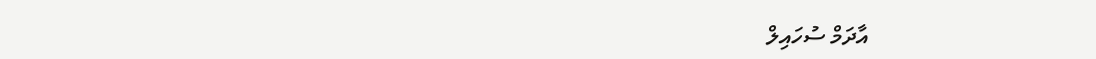އާދަމް ސުހައިލް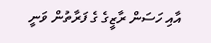އާއި ހަސަން ރާޒީގެ ގެ ފަރާތުން ވަނީ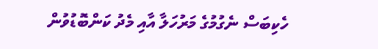ހެކިބަސް ނެގުމުގެ މަރުހަލާ އާއި މެދު ކަންބޮޑުވުން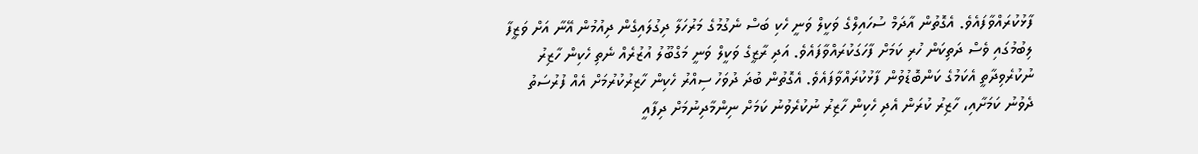ފާޅުކުރައްވާފައެވެ. އެގޮތުން އާދަމް ސުހައިލްގެ ވަކީލް ވަނީ ހެކި ބަސް ނެގުމުގެ މަރުހަލާ ދިގުލައިގެން ދިއުމުން އޭނާ އަށް ވަޒީފާ ލިބުމުގައި ވެސް ދަތިކަން ހުރި ކަމަށް ފާހަގަކުރައްވާފައެވެ. އަދި ރާޒީގެ ވަކީލް ވަނީ މަގްބޫލު އުޒުރެއް ނެތި ހެކިން ހާޒިރު ނުކުރެވިދާތީ އެކަމުގެ ކަންބޮޑުވުން ފާޅުކުރައްވާފައެވެ. އެގޮތުން ބުދަ ދުވަހު ސިއްރު ހެކިން ހާޒިރުކުރުމަށް އެއް ފުރުސަތު ދެވުނު ކަމަށާއި، ހާޒިރު ކުރަން އެދި ހެކިން ހާޒިރު ނުކުރެވުނު ކަމަށް ނިންމާދިނުމަށް ދިފާއީ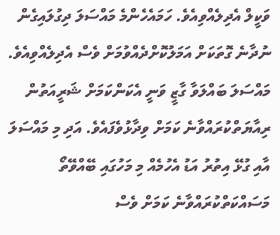ވަކީލް އެދިލެއްވިއެވެ. ހަމައެހެންމެ މައްސަލަ ދިގުލައިގެން ނުދާނެ ގޮތަކަށް އަމަލުކޮށްދެއްވުމަށް ވެސް އެދިލެއްވިއެވެ.
މައްސަލަ ބައްލަވާ ގާޒީ ވަނީ އެކަންކަމަށް ޝަރީއަތުން ރިއާޔަތްކުރައްވާނެ ކަމަށް ވިދާޅުވެފައެވެ. އަދި މި މައްސަލަ އާއި ގުޅޭ އިތުރު އަޑު އެހުމެއް މި މަހުގައި ބޭއްވޭތޯ މަސައްކަތްކުރައްވާނެ ކަމަށް ވެސް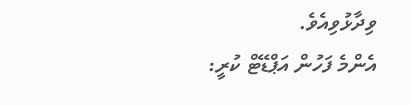ވިދާޅުވިއެވެ.
އެންމެ ފަހުން އަޕްޑޭޓް ކުރީ: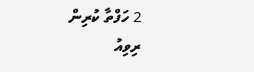2 ހަފްތާ ކުރިން
ރިވިއު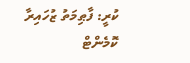ކުރީ: ފާޠިމަތު ޒުހައިރާ
ކޮމެންޓް